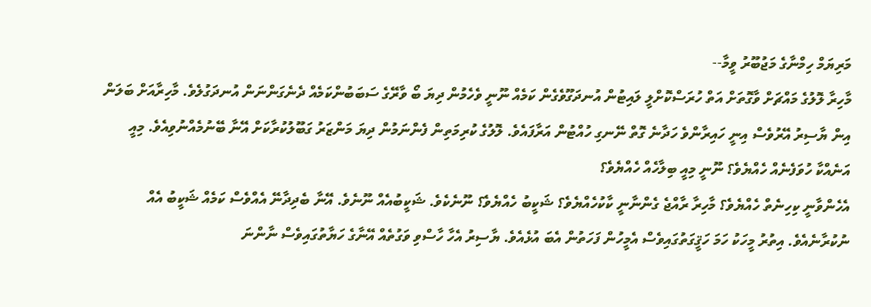މަރިޔަމް ހިމްނާގެ މަޖުބޫރު ވީމާ--
މާހިރާ ލޮލުގެ މައްޗަށް ވާގޮތަށް އަތް ހުރަސްކޮށްލީ ލައިޓުން އުނދަގޫވެގެން ކަމެއް ނޫނީ ވެހެމުން ދިޔަ ބޯ ވާރޭގެ ސަބަބުންކަމެއް ދެނެގަންނަން އުނދަގުލެވެ. މާހިރާއަށް ބަލަން އިން ޔާސިރު އޭރުވެސް އިނީ ހައިރާންވެ ހަދާނެ ގޮތް ނޭނގި ހުއްޓުން އަރާފައެވެ. ލޮލުގެ ކުރިމަތިން ފެންނަމުން ދިޔަ މަންޒަރު ގަބޫލުކުރާކަށް އޭނާ ބޭނުމެއްނުވިއެވެ. މިއީ އަނެއްކާ ހުވަފެނެއް ހެއްޔެވެ؟ ނޫނީ މިއީ ބިލާހެއް ހެއްޔެވެ؟
އެހެންވާނީ ކިހިނެތް ހެއްޔެވެ؟ މާހިރާ ރާއްޖެ ގެންނާނީ ކާކުހެއްޔެވެ؟ ޝަކީބު ހެއްޔެވެ؟ ނޫނެކެވެ. ޝަކީބުއެއް ނޫނެވެ. އޭނާ ބެދިދާނޭ އެއްވެސް ކަމެއް ޝަކީބު އެއް ނުކުރާނެއެވެ. އިތުރު މީހަކު ހަމަ ހަޤީގަތުގައިވެސް އެމީހުން ފަހަތުން އެބަ އުޅެއެވެ. ޔާސިރު އެހާ ހާސްވި ވަގުތެއް އޭނާގެ ހަޔާތުގައިވެސް ނާންނަ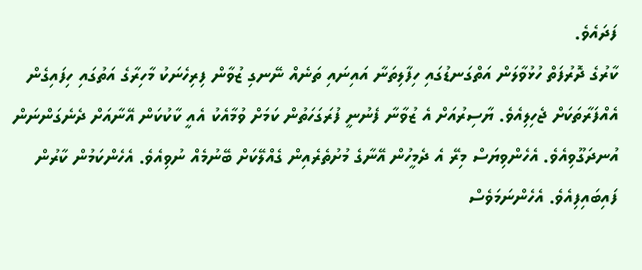ފަދައެވެ.
ކާރުގެ ދޮރުފަތް ހުޅުވާލަން އަތްގަނޑުގައި ހިފާލިތަނާ އައިނައި ތަނެއް ނޭނގި ޒުވާން ފިރިހެނަކު މާހިރާގެ އަތުގައި ހިފައިގެން އެއްފަރާތަކަށް ޖެހިލިއެވެ. ޔާސިރުއަށް އެ ޒުވާނާ ފެނުނީ ފުރަގަހަތުން ކަމަށް ވުމާއެކު އެއީ ކާކުކަން އޭނާއަށް ދެނެގަންނަން އުނދަގޫވިއެވެ. އެހެންވިޔަސް މިރޭ އެ ދެމީހުން އޭނާގެ މުށުތެރެއިން ގެއްލޭކަށް ބޭނުމެއް ނުވިއެވެ. އެހެންކަމުން ކާރުން ފައިބައިފިއެވެ. އެހެންނަމަވެސް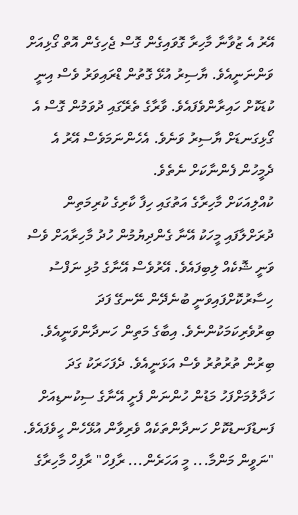އޭރު އެ ޒުވާނާ މާހިރާ ގޮވައިގެން ގޮސް ޖެހިގެން އޮތް ގޯޅިއަށް ވަންނަނީއެވެ. ޔާސިރު އުޅޭ ގޮތުން ޑްރައިވަރު ވެސް އިނީ ކުޑަކޮށް ހައިރާންވެފައެވެ. ވާރާގެ ތެރޭގައި ދުވަމުން ގޮސް އެ ގޯޅިގަނޑަށް ޔާސިރު ވަނެވެ. އެހެންނަމަވެސް އޭރު އެ ދެމީހުން ފެންނާކަށް ނެތެވެ.
ކުއްލިއަކަށް މާހިރާގެ އަތުގައި ހިފާ ކާރިގެ ކުރިމަތިން ދުރަށްލާފައި މީހަކު އޭނާ ގެންދިޔުމުން ހުދު މާހިރާއަށް ވެސް ވަނީ ޝޮކެއް ލިބިފައެވެ. އޭރުވެސް އޭނާގެ މުޅި ނަފްސު ހިސާރުކޮށްފައިވަނީ ބުނެދޭން ނޭނގޭ ފަދަ ބިރުވެރިކަމަކުންނެވެ. އިބާގެ މަތިން ހަނދާންވަނީއެވެ. ބިރުން ތުރުތުރު ވެސް އަޅަނީއެވެ. ދެފަހަރަކު ގަދަ ހަދާލުމަށްފަހު މަޑުން ހުންނަން ފެށީ އޭނާގެ ސިކުނޑިއަށް ފަނޑުފަނޑުކޮށް ހަނދާންތަކެއް ވެރިވާން އުޅޭހެން ހީވެފައެވެ.
"ނަވީން މަންމާ... މީ އަހަރެން... ރާފިހް" ރާފިހް މާހިރާގެ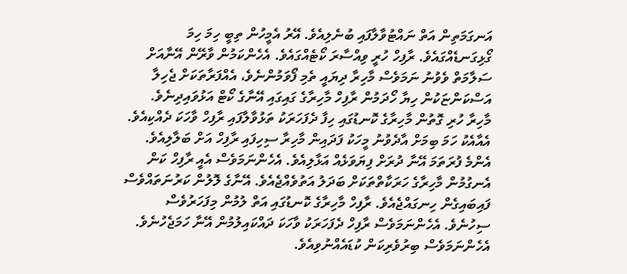އަނގަމަތިން އަތް ނައްޓުވާލާފައި ބުނެލިއެވެ. އޭރު އެމީހުން ތިބީ ހިމަ ހިމަ ގޯޅިގަނޑެއްގައެވެ. ރާފިހް ހުރީ ވިއްސާރަ ކޯޓެއްގައެވެ. އެހެންކަމުން ވާރޭން އޭނާއަށް ސަލާމަތް ވެވުނު ނަމަވެސް މާހިރާ ދިޔައީ ތެމި ފޯވަމުންނެވެ، އެއްފަރާތަކަށް ޖެހިލާ އަސްކަންޏަކުން ހިޔާ ހޯދަމުން ރާފިހް މާހިރާގެ ގައިގައި އޭނާގެ ކޯޓް އަޅުވައިދިނެވެ. މާހިރާ ހުރި ގޮތުން މާހިރާގެ ކޮނޑުގައި ހިފާ ދެފަހަރަކު ތަޅުވާލާފައި ރާފިހް ވާހަކަ ދެއްކިއެވެ. އެއާއެކު ހަމަ ބިމަށް އާދެވުނު މީހަކު ފަދައިން މާހިރާ ސިހިފައި ރާފިހް އަށް ބަލާލިއެވެ. އެންމެ ފުރަތަމަ އޭނާ ދުރަށް ފިޔަވަޅެއް އަޅާލިއެވެ. އެހެންނަމަވެސް އެއީ ރާފިހް ކަން އެނގުމުން މާހިރާގެ ހަރަކާތްތަކަށް ބަދަލު އަތުވެއްޖެއެވެ. އޭނާގެ ލޮލުން ކަރުނަތައްވެސް ފައިބައިގެން ހިނގައްޖެއެވެ. ރާފިހް މާހިރާގެ ކޮނޑުގައި އަތް ލުމުން މިފަހަރުވެސް ސިހުނެވެ. އެހެންނަމަވެސް ރާފިހް ދެފަހަރަކު ވާހަކަ ދައްކައިލުމުން އޭނާ ހަމަޖެހުނެވެ. އެހެންނަމަވެސް ބިރުވެރިކަން ކުޑައެއްނުވިއެވެ.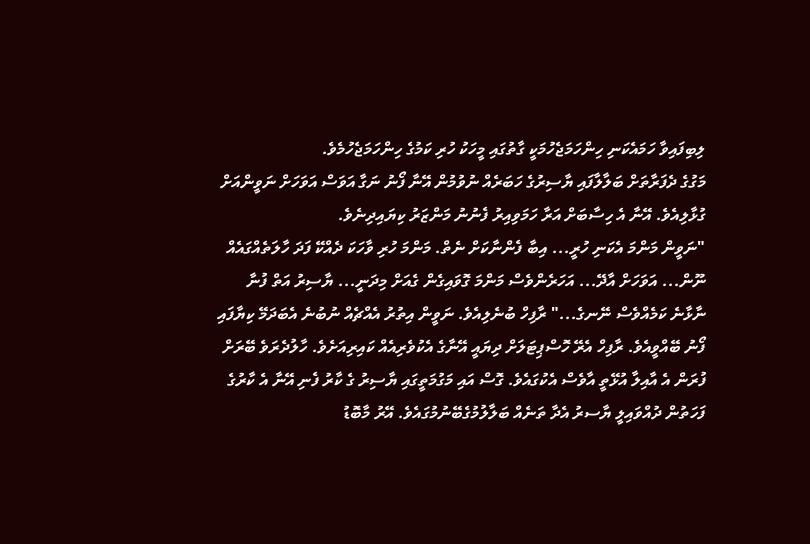ލިބިފައިވާ ހަމައެކަނި ހިންހަމަޖެހުމަކީ ގާތުގައި މީހަކު ހުރި ކަމުގެ ހިންހަމަޖެހުމެވެ.
މަގުގެ ދެފަރާތަށް ބަލާލާފައި ޔާސިރުގެ ހަބަރެއް ނުވުމުން އޭނާ ފޯނު ނަގާ އަވަސް އަވަހަށް ނަވީންއަށް ގުޅާލިއެވެ. އޭނާ އެ ހިސާބަށް އަރާ ހަމަވިއިރު ފެނުނު މަންޒަރު ކިޔައިދިނެވެ.
"ނަވީން މަންމަ އެކަނި ހުރީ... އިބާ ފެންނާކަށް ނެތް. މަންމަ ހުރި ވާހަކަ ދެއްކޭ ފަދަ ހާލަތެއްގައެއް ނޫން... އަވަހަށް އާދޭ... އަހަރެންވެސް މަންމަ ގޮވައިގެން ގެއަށް މިދަނީ... ޔާސިރު އަތް ފުނާ ނާޅާނެ ކަމެއްވެސް ނޭނގެ..." ރާފިހް ބުނެލިއެވެ. ނަވީން އިތުރު އެއްޗެއް ނުބުނެ އެބަދަމޭ ކިޔާފައި ފޯނު ބޭއްވީއެވެ. ރާފިހް އެރޭ ހޮސްޕިޓަލަށް ދިޔައީ އޭނާގެ އެކުވެރިއެއް ކައިރިއަށެވެ. ހާލުދެރަވެ ބޭރަށް ފުރަން އެ އާއިލާ އުޅޭތީ އާވެސް އެކުގައެވެ. ގޮސް އައި މަގުމަތީގައި ޔާސިރު ގެ ކާރު ފެނި އޭނާ އެ ކާރުގެ ފަހަތުން ދުއްވައިލީ ޔާސރު އެދާ ތަނެއް ބަލާލުމުގެބޭނުމުގައެވެ. އޭރު މާބޮޑު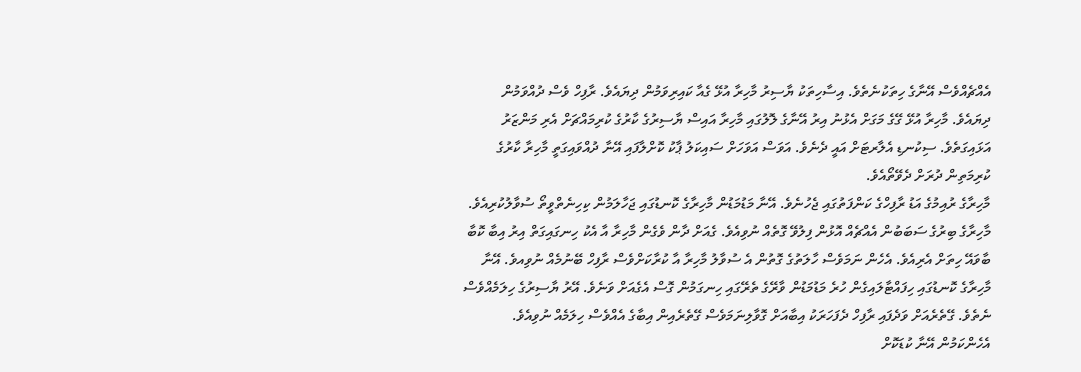އެއްޗެއްވެސް އޭނާގެ ހިތަކުނެތެވެ. އިސާހިތަކު ޔާސިރު މާހިރާ އުޅޭ ގެއާ ކައިރިވަމުން ދިޔައެވެ. ރާފިހް ވެސް ދުއްވަމުން ދިޔައެވެ. މާހިރާ އުޅޭ ގޭގެ މަގަށް އެޅުނު އިރު އޭނާގެ ލޮލުގައި މާހިރާ އައިސް ޔާސިރުގެ ކާރުގެ ކުރިމައްޗަށް އެރި މަންޒަރު އަޅައިގަތެވެ. ސިކުނޑި އެލާރޓަށް އައީ ދެނެވެ. އަވަސް އަވަހަށް ސައިކަލު ޕާކު ކޮށްލާފައި އޭނާ ދުއްވައިގަތީ މާހިރާ ކާރުގެ ކުރިމަތިން ދުރަށް ދެވޭތޯއެވެ.
މާހިރާގެ ރުއިމުގެ އަޑު ރާފިހްގެ ކަންފަތުގައި ޖެހުނެވެ. އޭނާ މަޑުމަޑުން މާހިރާގެ ކޮނޑުގައި ޖަހާލަމުން ކިހިނެތްވީތޯ ސުވާލުކުރިއެވެ. މާހިރާގެ ބިރުގެ ސަބަބުން އެއްޗެއް އޮޅުން ފިލުވޭ ގޮތެއް ނުވިއެވެ. ގެއަށް ދާން ވެގެން މާހިރާ އާ އެކު ހިނގައިގަތް އިރު އިބާ ކޮބާ ބާވައޭ ހިތަށް އެރިއެވެ. އެހެން ނަމަވެސް ހާލަތުގެ ގޮތުން އެ ސުވާލު މާހިރާ އާ ކުރާކަށްވެސް ރާފިހް ބޭނުމެއް ނުވިއވެ. އޭނާ މާހިރާގެ ކޮނޑުގައި ހިފައްޓާލައިގެން ހުރެ މަޑުމަޑުން ވާރޭގެ ތެރޭގައި ހިނގަމުން ގޮސް އެގެއަށް ވަނެވެ. އޭރު ޔާސިރުގެ ހިލަމެއްވެސް ނެތެވެ. ގޭތެރެއަށް ވަދެފައި ރާފިހް ދެފަހަރަކު އިބާއަށް ގޮވާލިނަމަވެސް ގޭތެރެއިން އިބާގެ އެއްވެސް ހިލަމެއް ނުވިއެވެ. އެހެންކަމުން އޭނާ ކުޑަކޮށް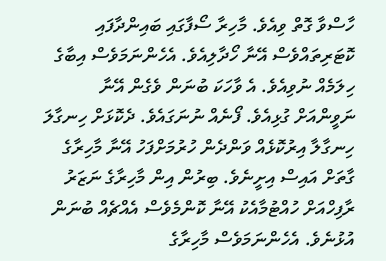ހާސްވާ ގޮތް ވިއެވެ. މާހިރާ ސޯފާގައި ބައިންދާފައި ކޮޓަރިތައްވެސް އޭނާ ހޯދާލިއެވެ. އެހެންނަމަވެސް އިބާގެ ހިލަމެއް ނުވިއެވެ. އެ ވާހަކަ ބުނަން ވެގެން އޭނާ ނަވީންއަށް ގުޅިއެވެ. ފޯނެއް ނުނަގައެވެ. ދެކޮޅަށް ހިނގާލަ ހިނގާލާ އިރުކޮޅެއް ވަންދެން ހުރުމަށްފަހު އޭނާ މާހިރާގެ ގާތަށް އައިސް އިށީނެވެ. ބިރުން އިން މާހިރާގެ ނަޒަރު ރާފިހްއަށް ހުއްޓުމާއެކު އޭނާ ކޮންމެވެސް އެއްޗެއް ބުނަން އުޅުނެވެ. އެހެންނަމަވެސް މާހިރާގެ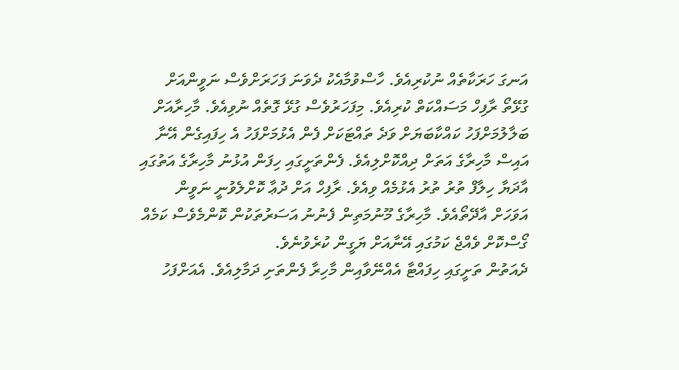އަނގަ ހަރަކާތެއް ނުކުރިއެވެ. ހާސްވުމާއެކު ދެވަނަ ފަހަރަށްވެސް ނަވީންއަށް ގުޅޭތޯ ރާފިހް މަސައްކަތް ކުރިއެވެ. މިފަހަރުވެސް ގުޅޭ ގޮތެއް ނުވިއެވެ. މާހިރާއަށް ބަލާލުމަށްފަހު ކައްކާބަޔަށް ވަދެ ތައްޓަކަށް ފެން އެޅުމަށްފަހު އެ ހިފައިގެން އޭނާ އައިސް މާހިރާގެ އަތަށް ދިއްކޮށްލިއެވެ. ފެންތަށީގައި ހިފަން އުޅުނު މާހިރާގެ އަތުގައި އާދަޔާ ހިލާފް ތުރު ތުރު އެޅުމެއް ވިއެވެ. ރާފިހް އަށް ދުޢާ ކޮށްލެވުނީ ނަވީން އަވަހަށް އާދޭތޯއެވެ. މާހިރާގެ މޫނުމަތިން ފެނުނު އަސަރުތަކުން ކޮންމެވެސް ކަމެއް ގޯސްކޮށް ވެއްޖެ ކަމުގައި އޭނާއަށް ޔަގީން ކުރެވުނެވެ.
ދެއަތުން ތަށީގައި ހިފައްޓާ އެއްނޭވާއިން މާހިރާ ފެންތަށި ދަމާލިއެވެ. އެއަށްފަހު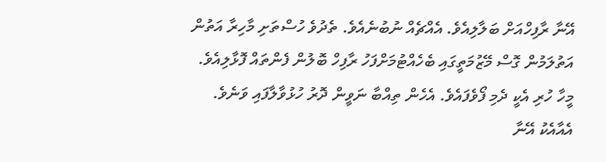އޭނާ ރާފިހްއަށް ބަލާލިއެވެ. އެއްޗެއް ނުބުނެއެވެ. ތެދުވެ ހުސްތަށި މާހިރާ އަތުން އަތުލަމުން ގޮސް މޭޒުމަތީގައި ބެހެއްޓުމަށްފަހު ރާފިހް ބޮލުން ފެންތައް ފޮޅާލިއެވެ. މީހާ ހުރި އެކީ ދެމި ފޯވެފައެވެ. އެހެން ތިއްބާ ނަވީން ދޮރު ހުޅުވާލާފައި ވަނެވެ. އެއާއެކު އޭނާ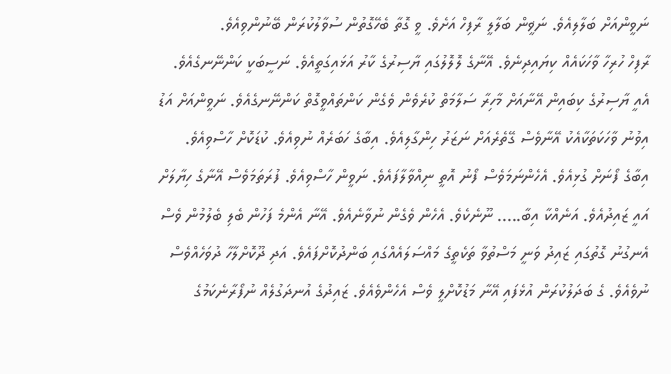ނަވީންއަށް ބަލާލިއެވެ. ނަޥީން ބަލާލީ ރާފިހް އަށެވެ. ވީ ގޮތާ ބެހޭގޮތުން ސުވާލުކުރަން ބޭނުންވިއެވެ.
ރާފިހް ހުރިހާ ވާހަކައެއް ކިޔައިދިނެވެ. އޭނާގެ ލޮލޮލުގައި ޔާސިރުގެ ކާރު އަޅައިގަތީއެވެ. ނަސީބަކީ ކަންނޭނގެއެވެ. އެއީ ޔާސިރުގެ ކިބައިން އޭނާއަށް މާހިރާ ސަލާމަތް ކުރެވެން ވެގެން ކަންތައްވީގޮތް ކަންނޭނގެއެވެ. ނަވީންއަށް އަޑު އިވުނު ވާހަކަތަކާއެކު އޭނާވެސް ގޭތެރެއަށް ނަޒަރު ހިންގާލިއެވެ. އިބާގެ ހަބަރެއް ނުވިއެވެ. ކުޑަކޮށް ހާސްވިއެވެ. އިބާގެ ފޯނަށް ގުޅިއެވެ. އެހެންނަމަވެސް ފޯނު އޮތީ ނިއްވާލާފައެވެ. ނަވީން ހާސްވިއެވެ. ފުރަތަމަވެސް އޭނާގެ ހިޔާލަށް އައީ ޒައިދުއެވެ. އަނެއްކާ އިބާ..... ނޫނެކެވެ. އެހެން ވެގެން ނުވާނެއެވެ. އޭނާ އެންމެ ފަހުން ބެލި ބެލުމުން ވެސް އެނގުނު ގޮތުގައި ޒައިދު ވަނީ މަސްތުވާ ތަކެތީގެ މައްސަލައެއްގައި ބަންދުކޮށްފައެވެ. އަދި ދޫކޮށްލާހާ ދުވަހެއްވެސް ނުވެއެވެ. ގެ ބަދަލުކުރަން އުޅެފައި އޭނާ މަޑުކޮށްލީ ވެސް އެހެންވެއެވެ. ޒައިދުގެ އުނދަގުލެއް ނުފޯރާނެކަމުގެ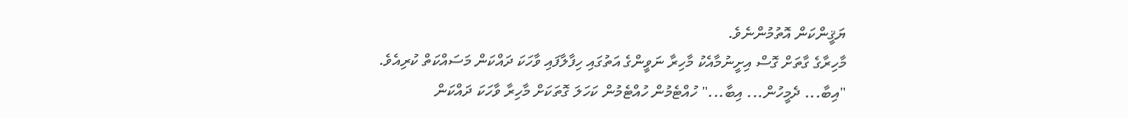ޔަޤީންކަން އޮތުމުންނެވެ.
މާހިރާގެ ގާތަށް ގޮސް އިށީނުމާއެކު މާހިރާ ނަވީންގެ އަތުގައި ހިފާލާފައި ވާހަކަ ދައްކަން މަސައްކަތް ކުރިއެވެ.
"އިބާ... ދެމީހުން... އިބާ..." ހުއްޓެމުން ހުއްޓެމުން ކަހަލަ ގޮތަކަށް މާހިރާ ވާހަކަ ދައްކަން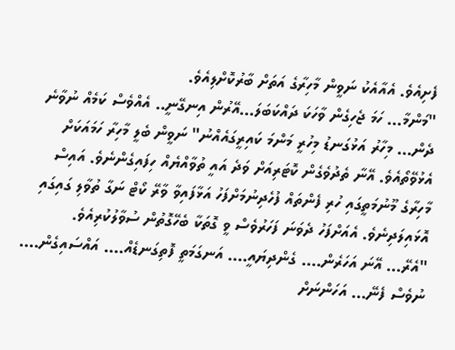ފެށިއެވެ. އެއާއެކު ނަވީން މާހިރާގެ އަތަށް ބާރުކޮށްލިއެވެ.
"މަންމާ... ހަމަ ޖެހިގެން ވާހަކަ ދައްކަބަލަ...އޭރުން އިނގޭނީ.. އެއްވެސް ކަމެއް ނުވާނެ ދެން... މިހާރު އަޅުގަނޑު މިހުރީ މަންމަ ކައިރީގައެއްނު" ނަވީން ބެލީ މާހިރާ ހަމައަކަށް އެޅުވޭތޯއެވެ. އޭނާ ތެދުވެގެން ކޮޓަރިއަށް ވަދެ އައީ ތުވާއްޔެއް ހިފައިގެންނެވެ. އައިސް މާހިރާގެ މޫނުމަތީގައި ހުރި ފެންތައް ފުހެދިނުމަށްފަހު އަޅާފައިވާ ވާރޭ ކޯޓް ނަގާ ތުވާލި ގައިގައި އޮޅައިލަދިނެވެ. އެއަށްފަހު ދެވަނަ ފަހަރުވެސް ވީ ގޮތަކާ ބެހޭގޮތުން ސުވާލުކުރިއެވެ.
"އެރޭ... އޭނަ އަހަރެން.... ގެންދިޔައީ.... އަނގަމަތީ ފޮތިގަނޑެއް.... އައްސައިގެން.... ނުވެސް ފެނޭ... އަހަންނަށް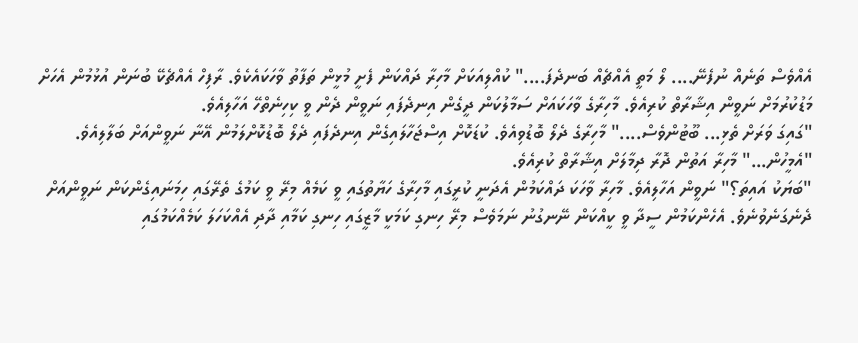އެއްވެސް ތަނެއް ނުފެނޭ.... ލޯ މަތީ އެއްޗެއް ބަނދެފަ...." ކުއްލިއަކަށް މާހިރާ ދައްކަން ފެށީ މުޅީން ތަފާތު ވާހަކައެކެވެ. ރާފިހް އެއްޗެކޭ ބުނަން އުޅުމުން އެހަށް މަޑުކުރުމަށް ނަވީން އިޝާރާތް ކުރިއެވެ. މާހިރާގެ ވާހަކައަށް ސަމާލުކަން ދީގެން އިނދެފައި ނަވީން ދެން ވީ ކިހިނެތްހޭ އަހާލިއެވެ.
"ގައިގަ ވަރަށް ތެޅި... ބޫޓުންވެސް...." މާހިރާގެ ދެލޯ ބޮޑުވިއެވެ. ކުޑަކޮށް އިސްޖަހާލައިގެން އިނދެފައި ދެލޯ ބޮޑުކޮށްލަމުން އޭނާ ނަވީންއަށް ބަލާލިއެވެ.
"އެމީހުން..." މާހިރާ އަތުން ދޮރާ ދިމާލަށް އިޝާރާތް ކުރިއެވެ.
"ބަޔަކު އައިތަ؟" ނަވީން އަހާލިއެވެ. މާހިރާ ވާހަކަ ދައްކަމުން އެދަނީ ކުރީގައި މާހިރާގެ ހަޔާތުގައި ވީ ކަމެއް މިރޭ ވީ ކަމުގެ ތެރޭގައި ހިމަނައިގެންކަން ނަވީންއަށް ދެނެގަނެވުނެވެ. އެހެންކަމުން ސީދާ ވީ ކީއްކަން ނޭނގުނު ނަމަވެސް މިރޭ ހިނގި ކަމަކީ މާޒީގައި ހިނގި ކަމާއި ދާދި އެއްކަހަލަ ކަމެއްކަމުގައި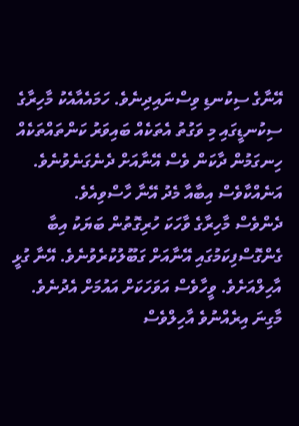އޭނާގެ ސިކުނޑި ވިސްނައިދިނެވެ. ހަމައެއާއެކު މާހިރާގެ ސިކުނޑީގައި މި ވަގުތު އެތަކެއް ބައިވަރު ކަންތައްތަކެއް ހިނގަމުން ދާކަން ވެސް އޭނާއަށް ދެނެގަނެވުނެވެ. އަނެއްކާވެސް އިބާއާ މެދު އޭނާ ހާސްވިއެވެ.
ދެންވެސް މާހިރާގެ ވާހަކަ ހުރިގޮތުން ބަޔަކު އިބާ ގެންގޮސްފިކަމުގައި އޭނާއަށް ގަބޫލުކުރެވުނެވެ. އޭނާ ގުޅީ އާހިލްއަށެވެ. ވީހާވެސް އަވަހަކަށް އައުމަށް އެދުނެވެ. މާގިނަ އިރެއްނުވެ އާހިލްވެސް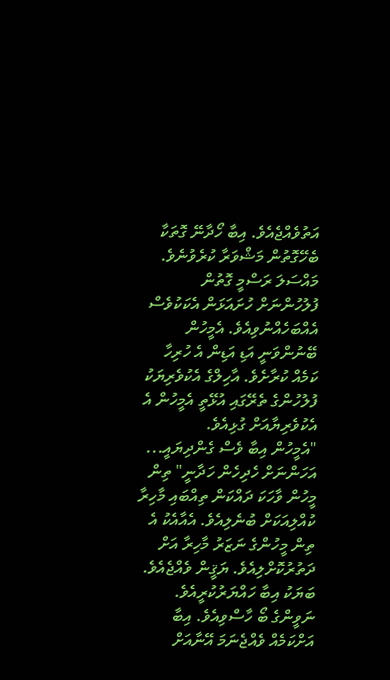އަތުވެއްޖެއެވެ. އިބާ ހޯދާނޭ ގޮތަކާ ބެހޭގޮތުން މަޝްވަރާ ކުރެވުނެވެ. މައްސަލަ ރަސްމީ ގޮތުން ފުލުހުންނަށް ހުށައަޅަން އެކަކުވެސް އެއްބަހެއްނުވިއެވެ. އެމީހުން ބޭނުންވަނީ އަޑި އަޑިން އެ ހުރިހާ ކަމެއް ކުރާށެވެ. އާހިލްގެ އެކުވެރިޔަކު ފުލުހުންގެ ތެރޭގައި އުޅޭތީ އެމީހުން އެ އެކުވެރިޔާއަށް ގުޅިއެވެ.
"އެމީހުން އިބާ ވެސް ގެންދިޔައީ... އަހަންނަށް ހެދިހެން ހަދާނީ" ތިން މީހުން ވާހަކަ ދައްކަން ތިއްބައި މާހިރާ ކުއްލިއަކަށް ބުނެލިއެވެ. އެއާއެކު އެ ތިން މީހުންގެ ނަޒަރު މާހިރާ އަށް ދަތުރުކޮށްލިއެވެ. ޔަޤީން ވެއްޖެއެވެ. ބަޔަކު އިބާ ހައްޔަރުކުރީއެވެ. ނަވީންގެ ބޯ ހާސްވިއެވެ. އިބާ އަށްކަމެއް ވެއްޖެނަމަ އޭނާއަށް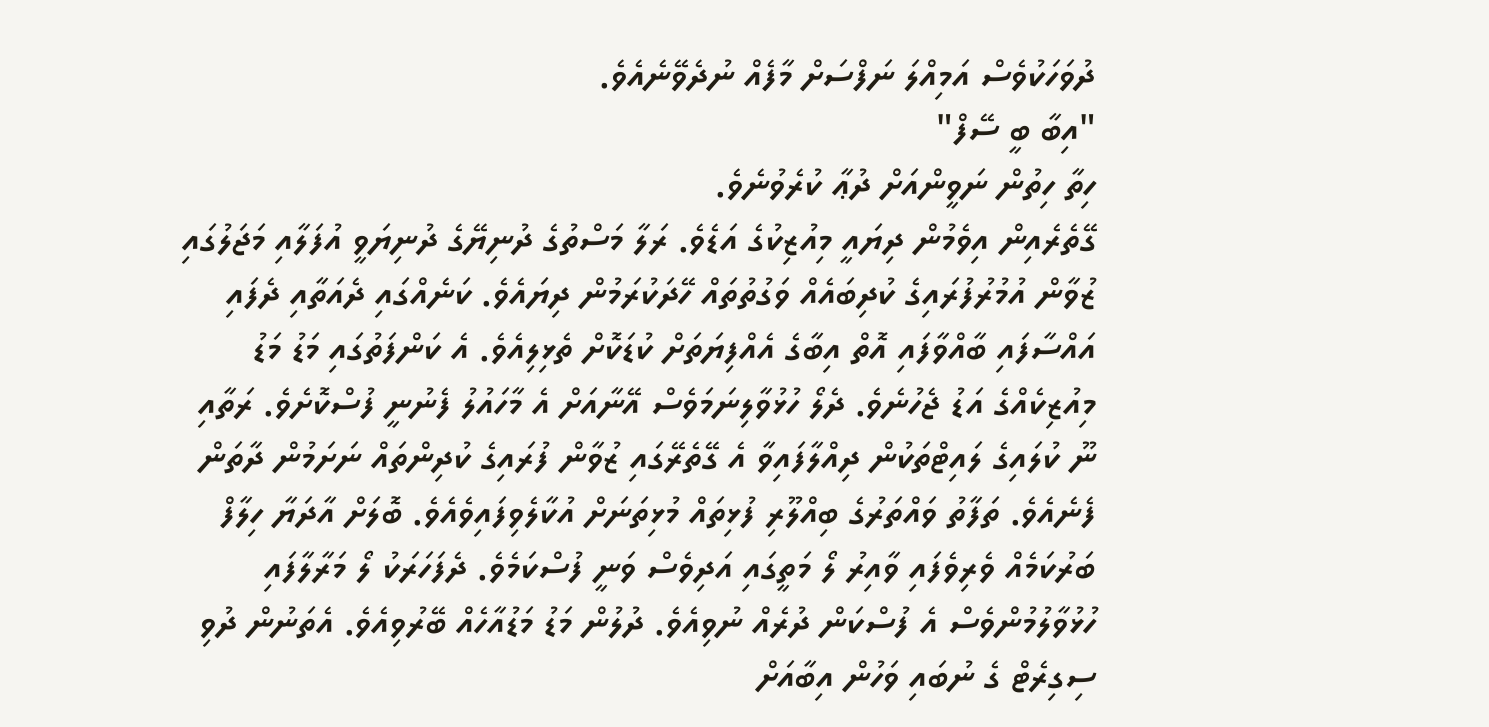ދުވަހަކުވެސް އަމިއްލަ ނަފްސަށް މާފެއް ނުދެވޭނެއެވެ.
"އިބާ ބީ ސޭފް"
ހިތާ ހިތުން ނަވީންއަށް ދުޢާ ކުރެވުނެވެ.
ގޭތެރެއިން އިވެމުން ދިޔައީ މިއުޒިކުގެ އަޑެވެ. ރަލާ މަސްތުގެ ދުނިޔޭގެ ދުނިޔަވީ އުފަލާއި މަޖަލުގައި ޒުވާން އުމުރުފުރައިގެ ކުދިބައެއް ވަގުތުތައް ހޭދަކުރަމުން ދިޔައެވެ. ކަނެއްގައި ދެއަތާއި ދެފައި އައްސާފައި ބާއްވާފައި އޮތް އިބާގެ އެއްފިޔަތަށް ކުޑަކޮށް ތެޅިލިއެވެ. އެ ކަންފަތުގައި މަޑު މަޑު މިއުޒިކެއްގެ އަޑު ޖެހުނެވެ. ދެލޯ ހުޅުވާލިނަމަވެސް އޭނާއަށް އެ މާހައުލު ފެނުނީ ފުސްކޮށެވެ. ރަތާއި ނޫ ކުލައިގެ ލައިޓްތަކުން ދިއްލާފައިވާ އެ ގޭތެރޭގައި ޒުވާން ފުރައިގެ ކުދިންތައް ނަށަމުން ދާތަން ފެނެއެވެ. ތަފާތު ވައްތަރުގެ ބިއްލޫރި ފުޅިތައް މުޅިތަނަށް އުކާލެވިފައިވެއެވެ. ބޮލަށް އާދަޔާ ހިލާފް ބަރުކަމެއް ވެރިވެފައި ވާއިރު ލޯ މަތީގައި އަދިވެސް ވަނީ ފުސްކަމެވެ. ދެފަހަރަކު ލޯ މަރާލާފައި ހުޅުވާލުމުންވެސް އެ ފުސްކަން ދުރެއް ނުވިއެވެ. ދުލުން މަޑު މަޑުއާހެއް ބޭރުވިއެވެ. އެތަނުން ދުވި ސިގިރެޓް ގެ ނުބައި ވަހުން އިބާއަށް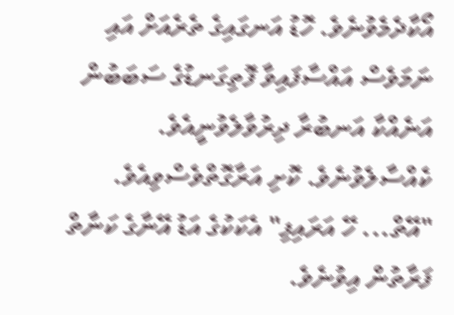އޯކާދެމެވުނެވެ. ހޮޑު އަނގައިގެ ތެރެއަށް އައި ނަމަވެސް އައްސާފައިވާ ފޮތިގަނޑުގެ ސަބަބުން އަނެއްކާ އަނބުރާ ދިރުވާލެވުނީއެވެ. ކެއްސާލެވުނެވެ. ކޮށި އަރާގޮތްވެސްވިއެވެ.
"އޭތް... ހޭ އަރައިފި" އެކަކުގެ އަޑު އޭނާގެ ކަނާތް ފަރާތުން އިވުނެވެ.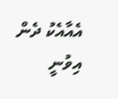އެއާއެކު ދެން އިވުނީ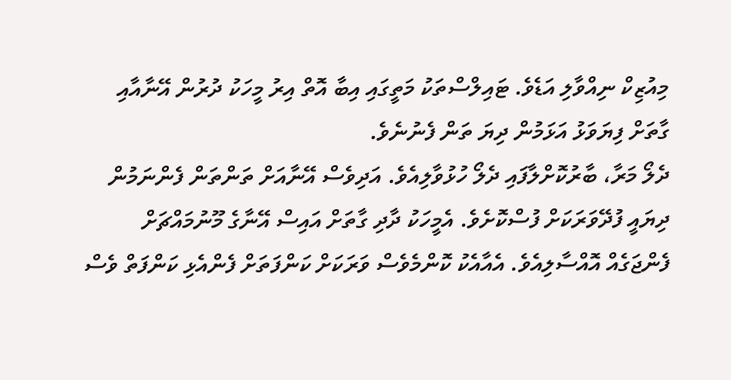މިއުޒިކް ނިއްވާލި އަޑެވެ. ޓައިލްސްތަކު މަތީގައި އިބާ އޮތް އިރު މީހަކު ދުރުން އޭނާއާއި ގާތަށް ފިޔަވަޅު އަޅަމުން ދިޔަ ތަން ފެނުނެވެ.
ދެލޯ މަރާ، ބާރުކޮށްލާފައި ދެލޯ ހުޅުވާލިއެވެ. އަދިވެސް އޭނާއަށް ތަންތަން ފެންނަމުން ދިޔައީ ފުދޭވަރަކަށް ފުސްކޮށެވެ. އެމީހަކު ދާދި ގާތަށް އައިސް އޭނާގެ މޫނުމައްޗަށް ފެންޖަގެއް އޮއްސާލިއެވެ. އެއާއެކު ކޮންމެވެސް ވަރަކަށް ކަންފަތަށް ފެންއެޅި ކަންފަތް ވެސް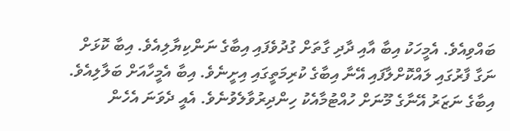ބައްވިއެވެ. އެމީހަކު އިބާ އާއި ދާދި ގާތަށް ގުދުވެފައި އިބާގެ ނަންކިޔާލިއެވެ. އިބާ ކޮޅަށް ނަގާ ފާރުގައި ލައްކޮށްލާފައި އޭނާ އިބާގެ ކުރިމަތީގައި އިށީނެވެ. އިބާ އެމީހާއަށް ބަލާލިއެވެ. އިބާގެ ނަޒަރު އޭނާގެ މޫނަށް ހުއްޓުމާއެކު ހިންދިރުވާލެވުނެވެ. އެއީ ދެވަނަ އެހެން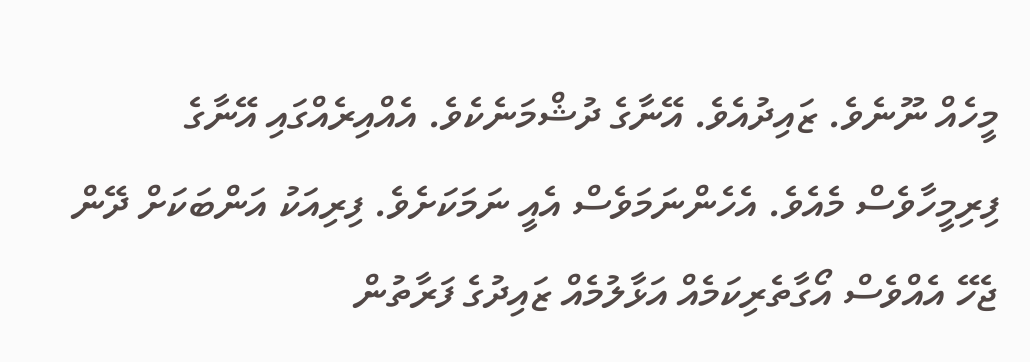މީހެއް ނޫނެވެ. ޒައިދުއެވެ. އޭނާގެ ދުޝްމަނެކެވެ. އެއްއިރެއްގައި އޭނާގެ ފިރިމީހާވެސް މެއެވެ. އެހެންނަމަވެސް އެއީ ނަމަކަށެވެ. ފިރިއަކު އަންބަކަށް ދޭން ޖެހޭ އެއްވެސް އޯގާތެރިކަމެއް އަޅާލުމެއް ޒައިދުގެ ފަރާތުން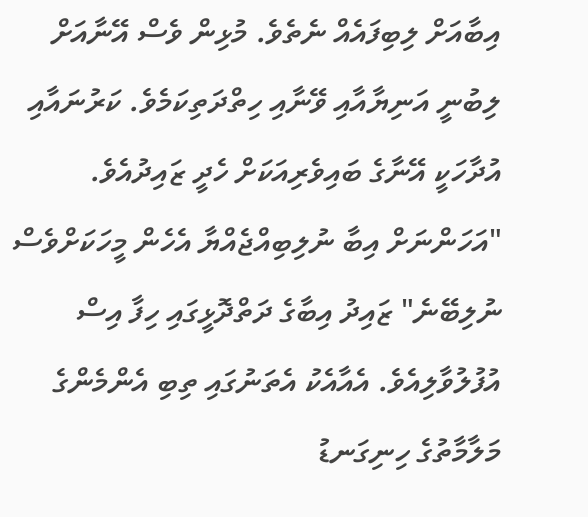އިބާއަށް ލިބިފައެއް ނެތެވެ. މުޅިން ވެސް އޭނާއަށް ލިބުނީ އަނިޔާއާއި ވޭނާއި ހިތްދަތިކަމެވެ. ކަރުނައާއި އުދާހަކީ އޭނާގެ ބައިވެރިއަކަށް ހެދީ ޒައިދުއެވެ.
"އަހަންނަށް އިބާ ނުލިބިއްޖެއްޔާ އެހެން މީހަކަށްވެސް ނުލިބޭނެ" ޒައިދު އިބާގެ ދަތްދޮޅީގައި ހިފާ އިސް އުފުލުވާލިއެވެ. އެއާއެކު އެތަނުގައި ތިބި އެންމެންގެ މަލާމާތުގެ ހިނިގަނޑު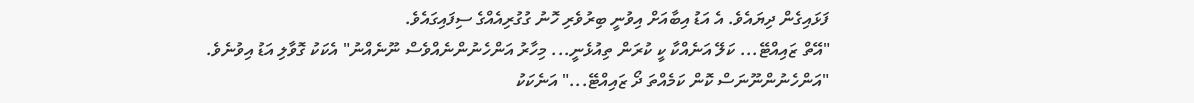ފަޅައިގެން ދިޔައެވެ. އެ އަޑު އިބާއަށް އިވުނީ ބިރުވެރި ހޮނު ގުގުރިއެއްގެ ސިފައިގައެވެ.
"އޭތް ޒައިއްޓޭ... ކަލޭ އަނެއްކާ ކީ ކުރަން ތިއުޅެނީ... މިހާރު އަންހެނުންނެއްވެސް ނޫނެއްނު" އެކަކު ގޮވާލި އަޑު އިވުނެވެ.
"އަންހެނުންނޫނަސް ކޮން ކަމެއްތަ ދޯ ޒައިއްޓޭ..." އަނެކަކު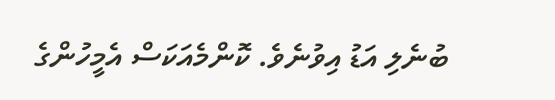ބުނެލި އަޑު އިވުނެވެ. ކޮންމެއަކަސް އެމީހުންގެ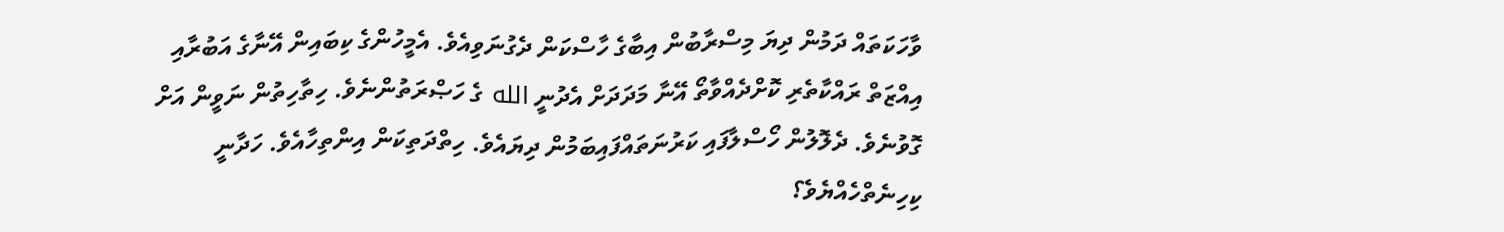ވާހަކަތައް ދަމުން ދިޔަ މިސްރާބުން އިބާގެ ހާސްކަން ދެގުނަވިއެވެ. އެމީހުންގެ ކިބައިން އޭނާގެ އަބުރާއި އިއްޒަތް ރައްކާތެރި ކޮށްދެއްވާތޯ އޭނާ މަދަދަށް އެދުނީ الله ގެ ހަޞްރަތުންނެވެ. ހިތާހިތުން ނަވީން އަށް ގޮވުނެވެ. ދެލޮލުން ހޯސްލާފައި ކަރުނަތައްފައިބަމުން ދިޔައެވެ. ހިތްދަތިކަން އިންތިހާއެވެ. ހަދާނީ ކިހިނެތްހެއްޔެވެ؟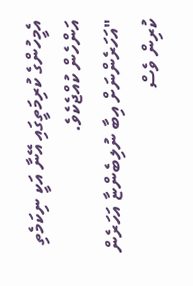އެމީހުންގެ ކުރިމަތީގައި އޭނާ އަކީ ނިކަމެތި އަންހެން ކުއްޖެކެވެ.
"އަހަރެންނަށް އިބާ ނުލިބެންޏާ އަހަރެން ކުރިން ވެސް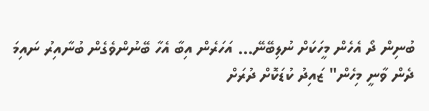ބުނިން ދޯ އެހެން މީހަކަށް ނުލިބޭނޭ... އަހަރެން އިބާ އެހާ ބޭނުންވެގެން ބުނާއިރު ނައިމަ ދެން ވާނީ މިހެން" ޒައިދު ކުޑަކޮށް ދުރަށް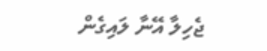ޖެހިލާ އޭނާ ލައިގެން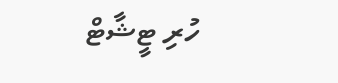ހުރި ޓީޝާޓް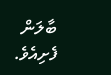ބާލަން ފެށިއެވެ.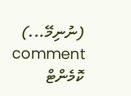(ނުނިމޭ...)
comment ކޮމެންޓް